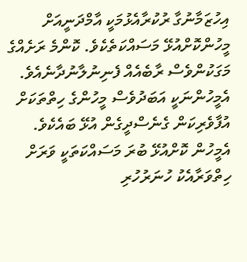އިހުޒަމާނުގާ ރުކުރާއެޅުމަކީ އާމްދަނީއަށް މީހުންކޮށްއުޅޭ މަސައްކަތެކެވެ. ކޮންމެ ރަށެއްގެ މަގަކުންވެސް ރާބެއެއް ފެނިނުލާނުދާނެއެވެ. އެމީހުންނަކީ އަބަދުވެސް މީހުންގެ ހިތްތަކަށް އުފާވެރިކަން ގެނެސްދީގެން އުޅޭ ބައެކެވެ. އެމީހުން ކޮށްއުޅޭ ބުރަ މަސައްކަތަކީ ވަރަށް ހިތްވަރާއެކު ހުނަރުހުރި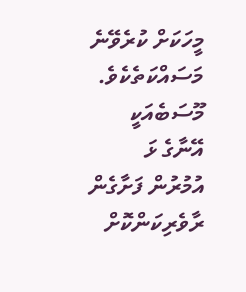މީހަކަށް ކުރެވޭނެ މަސައްކަތެކެވެ.
މޫސަބެއަކީ އޭނާގެ ޅަ އުމުރުން ފަށާގެން ރާވެރިކަންކޮށް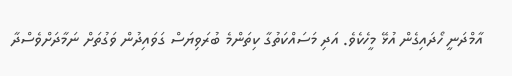އާމްދަނީ ހޯދައިގެން އުޅޭ މީހެކެވެ. އަދި މަސައްކަތުގާ ކިތަންމެ ބުރަވިޔަސް ގަވައިދުން ވަގުތަށް ނަމާދަށްވެސްދާ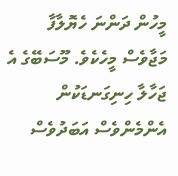މީހުން ދަންނަ ހެޔޮލާފާ މަޖާވެސް މީހެކެވެ. މޫސަބޭގެ އެ ޖަހާލާ ހިނިގަނޑަކުން އެންމެންވެސް އަބަދުވެސް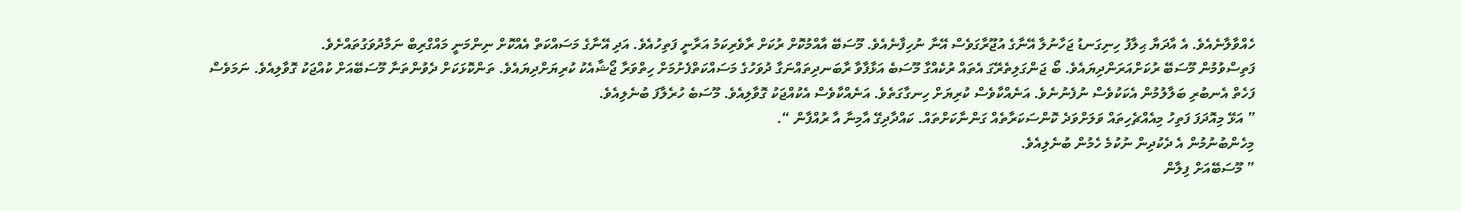ހެއްވާލާނެއެވެ. އެ އާދަޔާ ޙިލާފު ހިނިގަނޑު ޖަހާނުލާ އޭނާގެ އުޖޫރާގަވެސް އޭނާ ނުހިފާނެއެވެ. މޫސަބޭ އާއްމުކޮށް ރުކަށް ރާވެރިކަމު އަރާނީ ފަތިހުއެވެ. އަދި އޭނާގެ މަސައްކަތް އެއްކޮށް ނިންމަނީ މައްގްރިބް ނަމާދުވަގުތައްށެވެ.
ފަތިސްވުމުން މޫސަބޭ ރުކަށްއަރަންދިޔައެވެ. ބޯ ޖަންގަލިތެރޭގަ އެތައް ރުކެއްގާ މޫސަބެ އަޅާފާވާ ރާބަނދިތައްނަގާ ދުވަހުގެ މަސައްކަތްފެށުމަށް ހިތްވަރާ ޖޯޝާއެކު ކުރިޔަށްދިޔައެވެ. ތަންކޮޅަކަށް ދެވުންތަނާ މޫސަބޭއަށް ކުއްޖަކު ގޮވާލިއެވެ. ނަމަވެސް ފަހެތް އެނބުރި ބަލާލުމުން އެކަކުވެސް ނުފެނުނެވެ. އަނެއްކާވެސް ކުރިޔަށް ހިނގާގަތެވެ. އަނެއްކާވެސް އެކުއްޖަކު ގޮވާލިއެވެ. މޫސަބެ ހުރެލާފަ ބުނެލިއެވެ.
” އަޅޭ މިއޮދަފަ ފަތިހު މިއެއްޗެހިތައް ވަލަށްވަދެ ކޮންސަކަރާތެއް ގަންނާކަށްތައް. ކައްދާދިގޭ އާމިނާ އާ ރުއްފާން “.
މިހެންބުނުމުން އެ ދެކުދިން ނުކުމެ ހެމުން ބުނެލިއެވެ.
” މޫސަބޭއަށް ފިލާން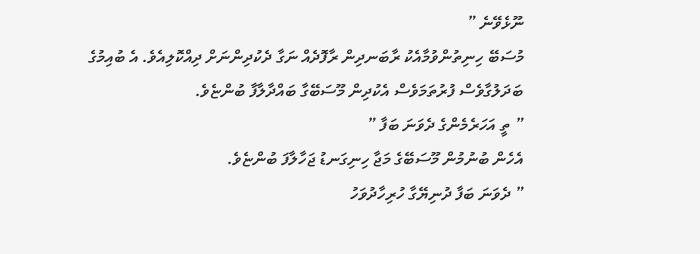ނޫޅެވޭނެ ”
މުސަބޭ ހިނިތުންވުމާއެކު ރާބަނދިން ރާފޮދެއް ނަގާ ދެކުދިންނަށް ދިއްކޮލިއެވެ. އެ ބުއިމުގެ ބަދަލުގާވެސް ފުރުތަމަވެސް އެކުދިން މޫސަބޭގާ ބައްދާލާފާ ބުންޏެވެ.
” ތީ އަހަރެމެންގެ ދެވަނަ ބަފާ ”
އެހެން ބުނުމުން މޫސަބޭގެ މަޖާ ހިނިގަނޑު ޖަހާލާފަ ބުންޏެވެ.
” ދެވަނަ ބަފާ ދުނިޔޭގާ ހުރިހާދުވަހު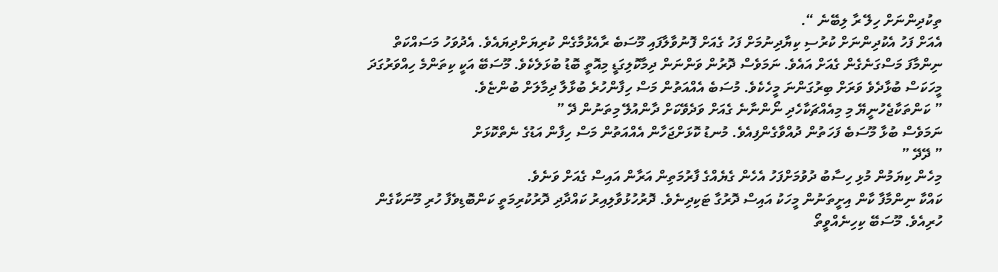ތިކުދިންނަށް ހިލޭ ރާ ލިބޭނެ “.
އެއަށް ފަހު އެކުދިންނަށް ކުރުސި ކިޔާދިނުމަށް ފަހު ގެއަށް ފޮނުވާލާފައި މޫސަބެ ރާއެޅުމާގެން ކުރިޔަށްދިޔައެވެ. އެދުވަހު މަސައްކަތް ނިންމާފަ މަސްގަނެގެން ގެއަށް އައެވެ. ނަމަވެސް ދޮރުން ވަންނަން ދިމާކޮލިގަޑީ މިއޮތީ ބޮޑު ބުޅަލެކެވެ. މޫސަބޭ އަކީ ކިތަންމެ ހިއްވަރުގަދަ މީހަކަސް ބުޅާދެވެ ވަރަށް ބިރުގަންނަ މީހެކެވެ. މުސަބެ އެއްއަތުން މަސް ހިފާންހުރެ ބުޅާލާ ދިމާލަށް ބުންޏެވެ.
” ކަންތަކާޖެހުނީޔޭ މި މިއެއްޗަކާހެދި ނޯންނާނެ ގެއަށް ވަދެވޭކަށް ދާންއުލޭ މިތަނުން ދޭ ”
ނަމަވެސް ބުޅާ މޫސަބެ ފަހަތުން ދުއްވާގެންފިއެވެ. މުނޑު ކޮޅަށްޖަހާން އެއްއަތުން މަސް ހިފާން އަޑުގެ ނެތްކޮޅަށް
” ދޭދޭ ”
މިހެން ކިޔަމުން މުޅި ހިސާބު ދުވުމަށްފަހު އެހެން ގެޔެއްގެ ފާރުމަތިން އަރާން އައިސް ގެއަށް ވަނެވެ.
ކައްކާ ނިންމާފާ ކާން އިށީތަނުން މީހަކު އައިސް ދޮރުގާ ޓަކިދިނެވެ. ދޮރުހުޅުވާލިއިރު ކައްދާދި ދޮރުކުރިމަތީ ކަންބޮޑިވެފާ ހުރި މޫނަކާގެން ހުރިއެވެ. މޫސަބޭ ކިހިނެއްވީތޯ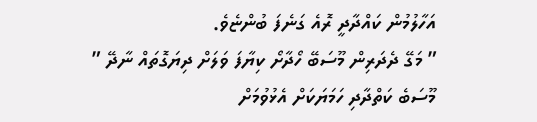އަހާލުމުން ކައްދާދީ ރޮއެ ގަނެފަ ބުންޏެވެ.
” މަގޭ ދެދަރިން މޫސަބޭ ހޯދާށޯ ކިޔާފަ ވަލަށް ދިޔަގޮތައް ނާދޭ ”
މޫސަބެ ކަތްދާދި ހަމަޔަކަށް އެޅުވުމަށް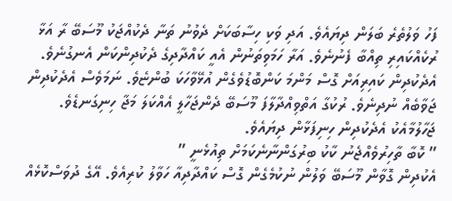ފަހު ވަލުތެރެ ބަލަން ދިޔައެވެ. އަދި ވަކި ހިސާބަކަށް ދެވުނު ތަނާ ދެކުއްޖަކު މޫސަބޭ ރާ އަޅާ ރުކެއްކައިރި ތިއްބާ ފެނުނެވެ. އަރާ ހަމަވިތަނުން އެއީ ކައްދާދިގެ ދެކުދިންކަން އެނގުނެވެ. އެދެކުދިން ކައިރިއަށް ގޮސް މަންމަ ކަންބޮޑުވެގެން އުޅޭވާހަކަ ބުންޏެވެ. ނަމަވެސް އެދެކުދިން ޖަވާބެއް ނުދިނެވެ. ރުކުގާ އަތްވިއްދާލާފަ މޫސަބޭ ދެންޖަހާލީ އެއްކަލަ މަޖާ ހިނިގަނޑެވެ. ޖަހާލުމާއެކު އެދެކުދިން ހިނިފަޅާން ދިޔައެވެ.
” ކޮބާ ތާހިރުވެއްޖެނު ކާކު ބިރުގަންނާނެކަމަށް ތިއުޅެނީ ”
އެކުދިން ގޮވާން މޫސަބޭ ވަލުން ނުކުމެގެން ގޮސް ކައްދާދިއާ ހަވާލު ކުރިއެވެ. އޭގެ ދުވަސްކޮޅެއް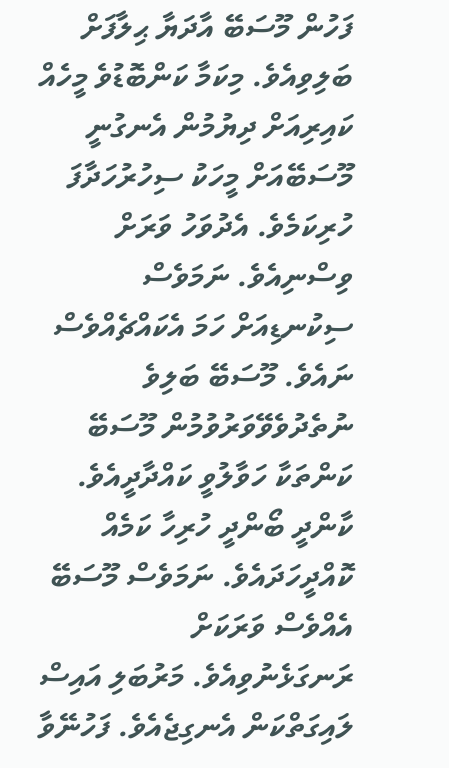ފަހުން މޫސަބޭ އާދަޔާ ޙިލާފަށް ބަލިވިއެވެ. މިކަމާ ކަންބޮޑުވެ މީހެއް ކައިރިއަށް ދިޔުމުން އެނގުނީ މޫސަބޭއަށް މީހަކު ސިހުރުހަދާފަ ހުރިކަމެވެ. އެދުވަހު ވަރަށް ވިސްނިއެވެ. ނަމަވެސް ސިކުނޑިއަށް ހަމަ އެކައްޗެއްވެސް ނައެވެ. މޫސަބޭ ބަލިވެ ނުތެދުވެވޭވަރުވުމުން މޫސަބޭ ކަންތަކާ ހަވާލުވީ ކައްދާދީއެވެ. ކާންދީ ބޯންދީ ހުރިހާ ކަމެއް ކޮއްދީހަދައެވެ. ނަމަވެސް މޫސަބޭ އެއްވެސް ވަރަކަށް ރަނގަޅެނުވިއެވެ. މަރުބަލި އައިސް ލައިގަތްކަން އެނގިޖެއެވެ. ފަހުނޭވާ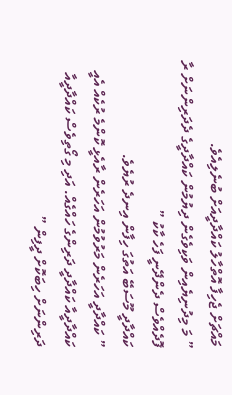މައްޗަށް ޖެހިފާ އޮތްހާލު ކައްދާދީއަށް ބުނެލިއެވެ.
” މަ މިދުނިޔެއިން ވަކިވެގެން ދިޔުމުން ކައްދާދީގެ ދެދަރިންނަށް ރާ ފޮދެއްވެސް ދެންދޭނީ ފަހެ ކާކު ”
ކައްދާދީ މޫސަބޭ އަތުގަ ހިފާން އިނދެ ރުޔެވެ.
” ކައްދާދީ އަހަރެން މަރުވުމުން އަހަރެން ރާއެޅީ ކޮންމެ ރުކެއް އެއީ ކައްދާދީއާ ކައްދާދީ ދަރިންގެ ހައްގެއް. އަދި މި ގޯތިވެސް ކައްދާދީއާ ދަރިންނަށް ހިބަކޮށް ދީފިން ”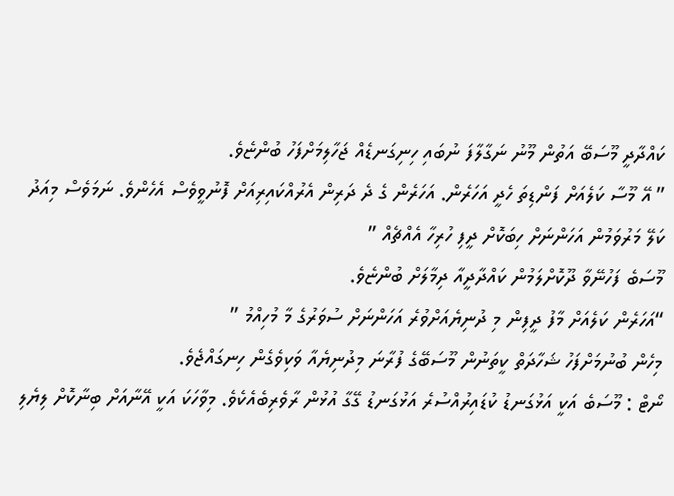ކައްދާދީ މޫސަބޭ އަތުން މޫނު ނަގާލާފަ ނުބައި ހިނިގަނޑެއް ޖަހާލިމަށްފަހު ބުންޏެވެ.
” އޭ މޫސާ ކަލެއަށް ފަންޑިތަ ހެދީ އަހަރެން. އަހަރެން ގެ ދެ ދަރިން އެރުއްކައިރިއަށް ފޮނުވީވެސް އެހެންވެ. ނަމަވެސް މިއަދު ކަލޭ މަރުވަމުން އަހަންނަށް ހިބަކޮށް ދީފި ހުރިހާ އެއްޗެއް ”
މޫސަބެ ފަހުނޭވާ ދޫކޮށްލަމުން ކައްދާދީއާ ދިމާލަށް ބުންޏެވެ.
“އަހަރެން ކަލެއަށް މާފު ދީފިން މި ދުނިޔެއަށްވުރެ އަހަންނަށް ސުވަރުގެ މާ މުހިއްމު ”
މިހެން ބުނުމަށްފަހު ޝަހާދަތް ކީތަނުން މޫސަބޭގެ ފުރާނަ މިދުނިޔެއާ ވަކިވެގެން ހިނގައްޖެވެ.
ނޯޓް : މޫސަބެ އަކީ އަޅުގަނޑު ކުޑައިރުއްސުރެ އަޅުގަނޑު ގޭގާ އުޅުން ރާވެރިބެއެކެވެ. މިވާހަކަ އަކީ އޭނާއަށް ބިނާކޮށް ލިޔެލި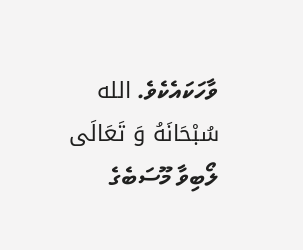ވާހަކައެކެވެ. الله سُبْحَانَهُ وَ تَعَالَى ލޯބިވާ މޫސަބެގެ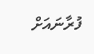ފުރާނައަށް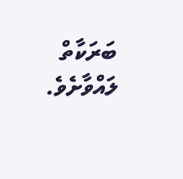ބަރަކާތް ލައްވާށެވެ.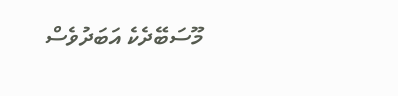މޫސަބޭދެކެ އަބަދުވެސް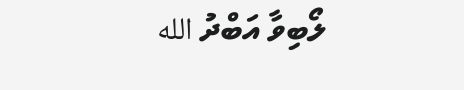ލޯބިވާ އަބްދު الله